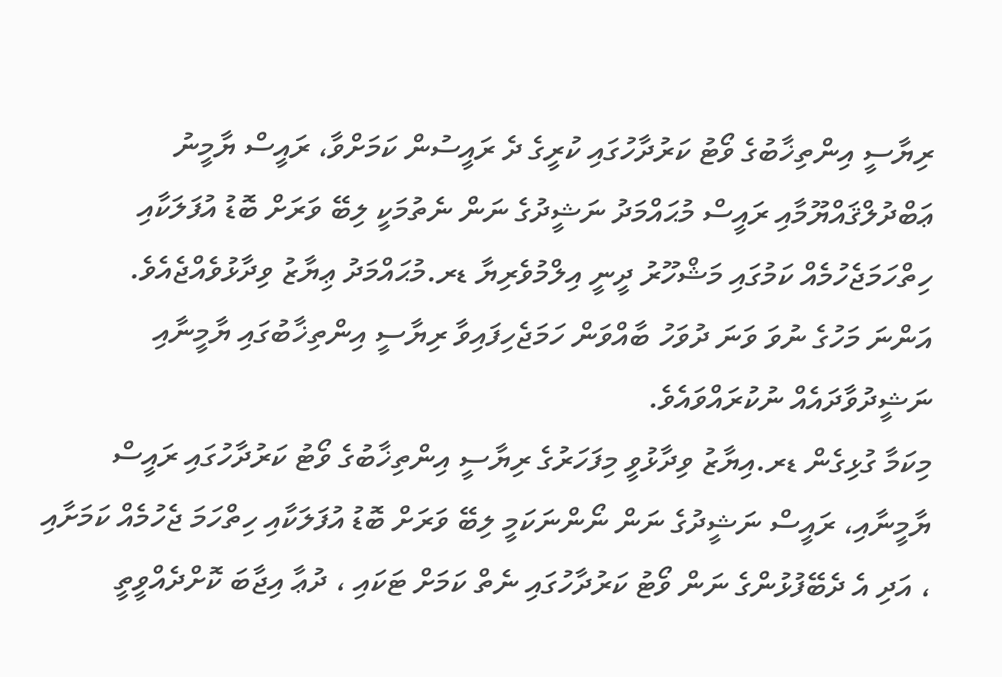ރިޔާސީ އިންތިޚާބުގެ ވޯޓު ކަރުދާހުގައި ކުރީގެ ދެ ރައީސުން ކަމަށްވާ، ރައީސް ޔާމީނު ޢަބްދުލްޤައްޔޫމާއި ރައީސް މުޙައްމަދު ނަޝީދުގެ ނަން ނެތުމަކީ ލިބޭ ވަރަށް ބޮޑު އުފަލަކާއި ހިތްހަމަޖެހުމެއް ކަމުގައި މަޝްހޫރު ދީނީ އިލްމުވެރިޔާ ޑރ.މުޙައްމަދު ޢިޔާޒު ވިދާޅުވެއްޖެއެވެ.
އަންނަ މަހުގެ ނުވަ ވަނަ ދުވަހު ބާއްވަން ހަމަޖެހިފައިވާ ރިޔާސީ އިންތިޚާބުގައި ޔާމީނާއި ނަޝީދުވާދައެއް ނުކުރައްވައެވެ.
މިކަމާ ގުޅިގެން ޑރ.އިޔާޒު ވިދާޅުވީ މިފަހަރުގެ ރިޔާސީ އިންތިޚާބުގެ ވޯޓު ކަރުދާހުގައި ރައީސް ޔާމީނާއި، ރައީސް ނަޝީދުގެ ނަން ނޯންނަކަމީ ލިބޭ ވަރަށް ބޮޑު އުފަލަކާއި ހިތްހަމަ ޖެހުމެއް ކަމަށާއި ، އަދި އެ ދެބޭފުޅުންގެ ނަން ވޯޓު ކަރުދާހުގައި ނެތް ކަމަށް ޓަކައި ، ދުޢާ އިޖާބަ ކޮށްދެއްވީތީ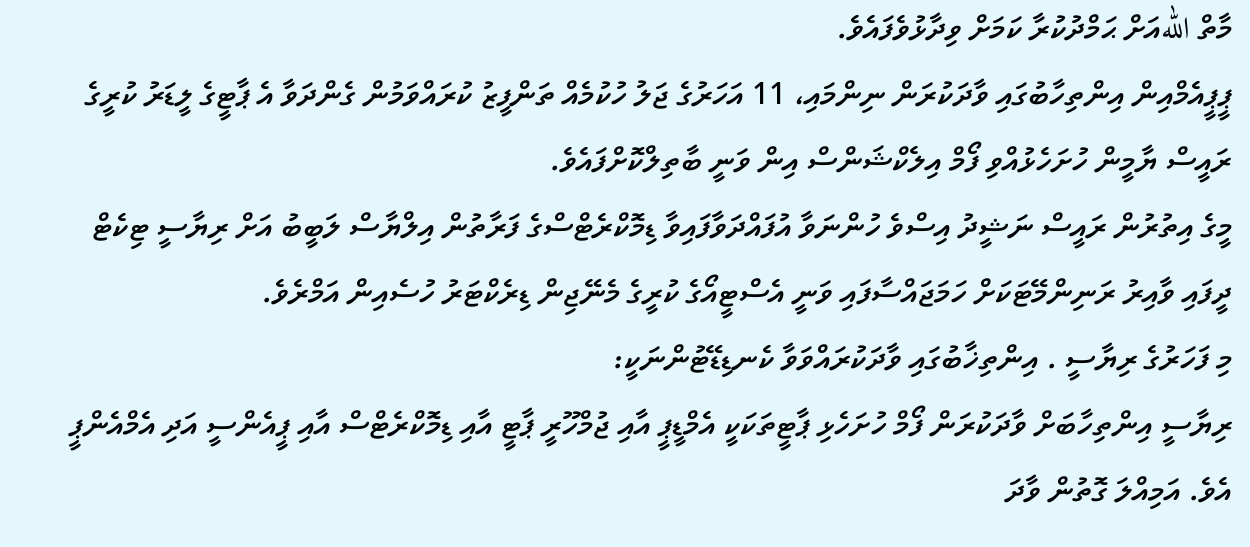މާތް اللهއަށް ޙަމްދުކުރާ ކަމަށް ވިދާޅުވެފައެވެ.
ޕީޕީއެމްއިން އިންތިހާބުގައި ވާދަކުރަން ނިންމައި، 11 އަހަރުގެ ޖަލު ހުކުމެއް ތަންފީޒު ކުރައްވަމުން ގެންދަވާ އެ ޕާޓީގެ ލީޑަރު ކުރީގެ ރައީސް ޔާމީން ހުށަހެޅުއްވި ފޯމް އިލެކްޝަންސް އިން ވަނީ ބާތިލްކޮށްފައެވެ.
މީގެ އިތުރުން ރައީސް ނަޝީދު އިސްވެ ހުންނަވާ އުފައްދަވާފައިވާ ޑިމޮކްރެޓްސްގެ ފަރާތުން އިލްޔާސް ލަބީބު އަށް ރިޔާސީ ޓިކެޓް ދީފައި ވާއިރު ރަނިންމޭޓަކަށް ހަމަޖައްސާފައި ވަނީ އެސްޓީއޯގެ ކުރީގެ މެނޭޖިން ޑިރެކްޓަރު ހުސެއިން އަމްރެވެ.
މި ފަހަރުގެ ރިޔާސީ . އިންތިޚާބުގައި ވާދަކުރައްވަވާ ކެނޑިޑޭޓުންނަކީ:
ރިޔާސީ އިންތިހާބަށް ވާދަކުރަން ފޯމް ހުށަހެޅި ޕާޓީތަކަކީ އެމްޑީޕީ އާއި ޖުމްހޫރީ ޕާޓީ އާއި ޑިމޮކްރެޓްސް އާއި ޕީއެންސީ އަދި އެމްއެންޕީ އެވެ. އަމިއްލަ ގޮތުން ވާދަ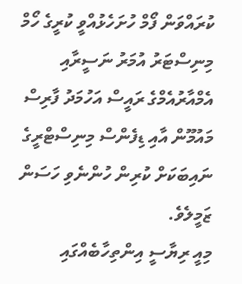ކުރައްވަން ފޯމް ހުށަހެޅުއްވީ ކުރީގެ ހޯމް މިނިސްޓަރު އުމަރު ނަސީރާއި އެމްއާރުއެމްގެ ރައީސް އަހުމަދު ފާރިސް މައުމޫން އާއި ޑިފެންސް މިނިސްޓްރީގެ ނައިބަކަށް ކުރިން ހުންނެވި ހަސަން ޒަމީލެވެ.
މިއީ ރިޔާސީ އިންތިހާބެއްގައި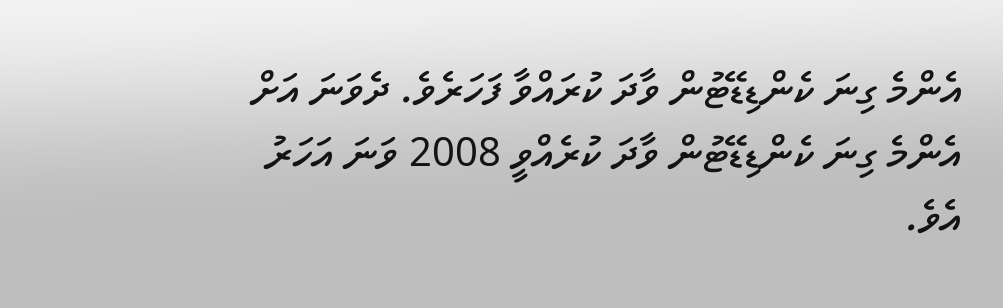އެންމެ ގިނަ ކެންޑިޑޭޓުން ވާދަ ކުރައްވާ ފަހަރެވެ. ދެވަނަ އަށް އެންމެ ގިނަ ކެންޑިޑޭޓުން ވާދަ ކުރެއްވީ 2008 ވަނަ އަހަރު އެވެ.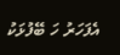އެފަހަރު ހަ ބޭފުޅަކު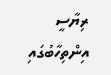ރިޔާސީ އިންތިހާބުގައި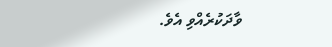ވާދަކުރެއްވި އެވެ.